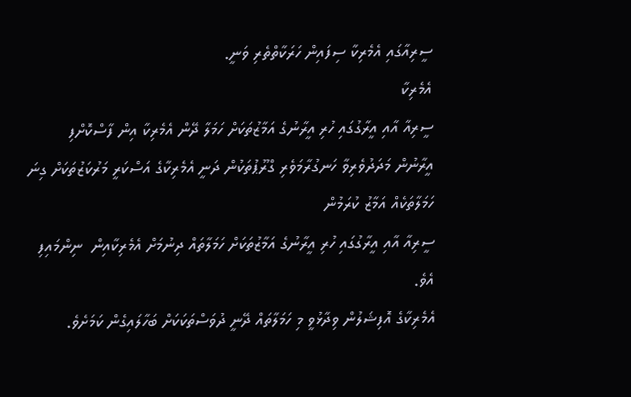ސީރިއާގައި އެމެރިކާ ސިފައިން ހަރަކާތްތެރި ވަނީ.
އެމެރިކާ
ސީރިއާ އާއި އީރާގުގައި ހުރި އީރާނުގެ އަމާޒުތަކަށް ހަމަލާ ދޭން އެމެރިކާ އިން ފާސްކޮށްފި
އީރާނުން މަދަދުވެރިވާ ހަނގުރާމަވެރި ގްރޫޕުތަކުން ދަނީ އެމެރިކާގެ އަސްކަރީ މަރުކަޒުތަކަށް ގިނަ ހަމަލާތަކެއް އަމާޒު ކުރަމުން
ސީރިއާ އާއި އީރާގުގައި ހުރި އީރާނުގެ އަމާޒުތަކަށް ހަމަލާތައް ދިނުމަށް އެމެރިކާއިން  ނިންމައިފި އެވެ.
އެމެރިކާގެ އޮފިޝަލުން ވިދާޅުވީ މި ހަމަލާތައް ދޭނީ ދުވަސްތަކަކަށް ބަހާލައިގެން ކަމަށެވެ.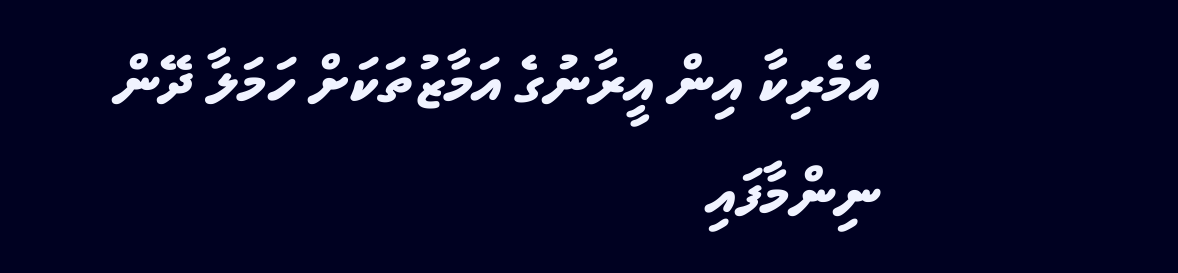އެމެރިކާ އިން އީރާނުގެ އަމާޒުތަކަށް ހަމަލާ ދޭން ނިންމާފައި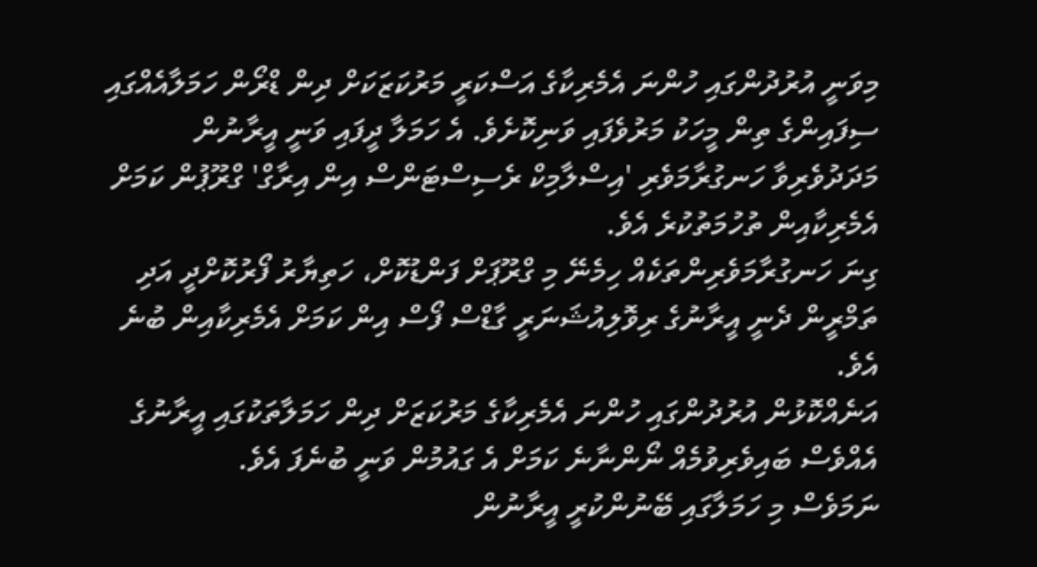މިވަނީ އުރުދުންގައި ހުންނަ އެމެރިކާގެ އަސްކަރީ މަރުކަޒަކަށް ދިން ޑްރޯން ހަމަލާއެއްގައި ސިފައިންގެ ތިން މީހަކު މަރުވެފައި ވަނިކޮށެވެ. އެ ހަމަލާ ދީފައި ވަނީ އީރާނުން މަދަދުވެރިވާ ހަނގުރާމަވެރި 'އިސްލާމިކް ރެސިސްޓަންސް އިން އިރާގް' ގްރޫޕުން ކަމަށް އެމެރިކާއިން ތުހުމަތުކުރެ އެވެ.
ގިނަ ހަނގުރާމަވެރިންތަކެއް ހިމެނޭ މި ގްރޫޕަށް ފަންޑުކޮށް، ހަތިޔާރު ފޯރުކޮށްދީ އަދި ތަމްރީން ދެނީ އީރާނުގެ ރިވޮލިއުޝަނަރީ ގާޑްސް ފޯސް އިން ކަމަށް އެމެރިކާއިން ބުނެ އެވެ.
އަނެއްކޮޅުން އުރުދުންގައި ހުންނަ އެމެރިކާގެ މަރުކަޒަށް ދިން ހަމަލާތަކުގައި އީރާނުގެ އެއްވެސް ބައިވެރިވުމެއް ނޯންނާނެ ކަމަށް އެ ގައުމުން ވަނީ ބުނެފަ އެވެ.
ނަމަވެސް މި ހަމަލާގައި ބޭނުންކުރީ އީރާނުން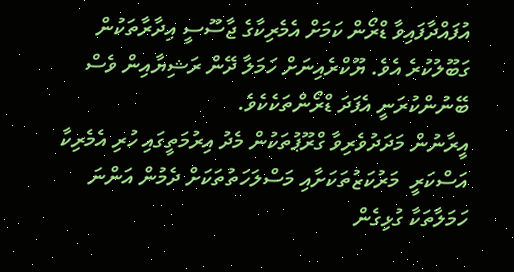އުފައްދާފައިވާ ޑްރޯން ކަމަށް އެމެރިކާގެ ޖާސޫސީ އިދާރާތަކުން ގަބޫލުކުރެ އެވެ. ޔޫކްރެއިނަށް ހަމަލާ ދޭން ރަޝިޔާއިން ވެސް ބޭނުންކުރަނީ އެފަދަ ޑްރޯންތަކެކެވެ.
އީރާނުން މަދަދުވެރިވާ ގްރޫޕުތަކުން މެދު އިރުމަތީގައި ހުރި އެމެރިކާ އަސްކަރީ  މަރުކަޒުތަކަށާއި މަސްލަހަތުތަކަށް ދެމުން އަންނަ ހަމަލާތަކާ ގުޅިގެން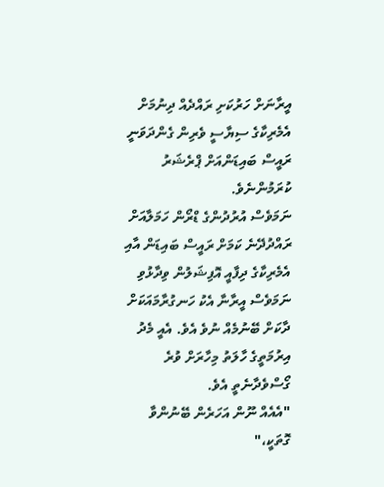އީރާނަށް ހަރުކަށި ރައްދެއް ދިނުމަށް އެމެރިކާގެ ސިޔާސީ ވެރިން ގެންދަވަނީ ރައީސް ބައިޑަންއަށް ޕްރެޝަރު ކުރަމުންނެވެ.
ނަމަވެސް އުރުދުންގެ ޑްރޯން ހަމަލާއަށް ރައްދުދޭނެ ކަމަށް ރައީސް ބައިޑަން އާއި އެމެރިކާގެ ދިފާއީ އޮފިޝަލުން ވިދާޅުވި ނަމަވެސް އީރާނާ އެކު ހަނގުރާމައަކަށް ދާކަށް ބޭނުމެއް ނުވެ އެވެ. އެއީ މެދު އިރުމަތީގެ ހާލަތު މިހާރަށް ވުރެ ގޯސްވެދާނެތީ އެވެ.
"އެއެއް ނޫން އަހަރެން ބޭނުންވާ ގޮތަކީ،"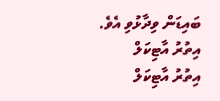ބައިޑަން ވިދާޅުވި އެވެ.
އިތުރު އާޓިކަލް
އިތުރު އާޓިކަލް